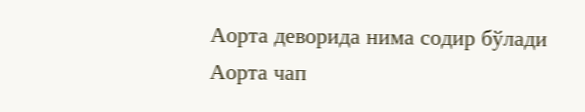Аорта деворида нима содир бўлади
Аорта чап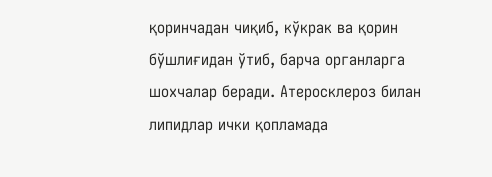қоринчадан чиқиб, кўкрак ва қорин бўшлиғидан ўтиб, барча органларга шохчалар беради. Атеросклероз билан липидлар ички қопламада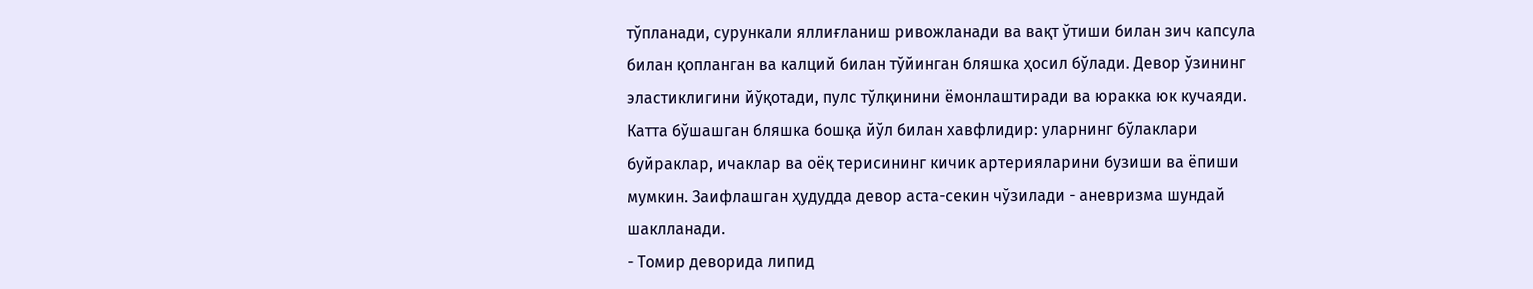тўпланади, сурункали яллиғланиш ривожланади ва вақт ўтиши билан зич капсула билан қопланган ва калций билан тўйинган бляшка ҳосил бўлади. Девор ўзининг эластиклигини йўқотади, пулс тўлқинини ёмонлаштиради ва юракка юк кучаяди. Катта бўшашган бляшка бошқа йўл билан хавфлидир: уларнинг бўлаклари буйраклар, ичаклар ва оёқ терисининг кичик артерияларини бузиши ва ёпиши мумкин. Заифлашган ҳудудда девор аста-секин чўзилади - аневризма шундай шаклланади.
- Томир деворида липид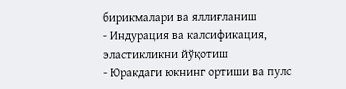бирикмалари ва яллиғланиш
- Индурация ва калсификация, эластикликни йўқотиш
- Юракдаги юкнинг ортиши ва пулс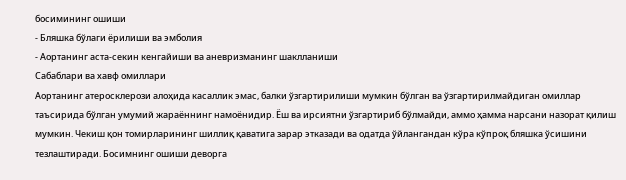босимининг ошиши
- Бляшка бўлаги ёрилиши ва эмболия
- Аортанинг аста-секин кенгайиши ва аневризманинг шаклланиши
Сабаблари ва хавф омиллари
Аортанинг атеросклерози алоҳида касаллик эмас, балки ўзгартирилиши мумкин бўлган ва ўзгартирилмайдиган омиллар таъсирида бўлган умумий жараённинг намоёнидир. Ёш ва ирсиятни ўзгартириб бўлмайди, аммо ҳамма нарсани назорат қилиш мумкин. Чекиш қон томирларининг шиллиқ қаватига зарар этказади ва одатда ўйлангандан кўра кўпроқ бляшка ўсишини тезлаштиради. Босимнинг ошиши деворга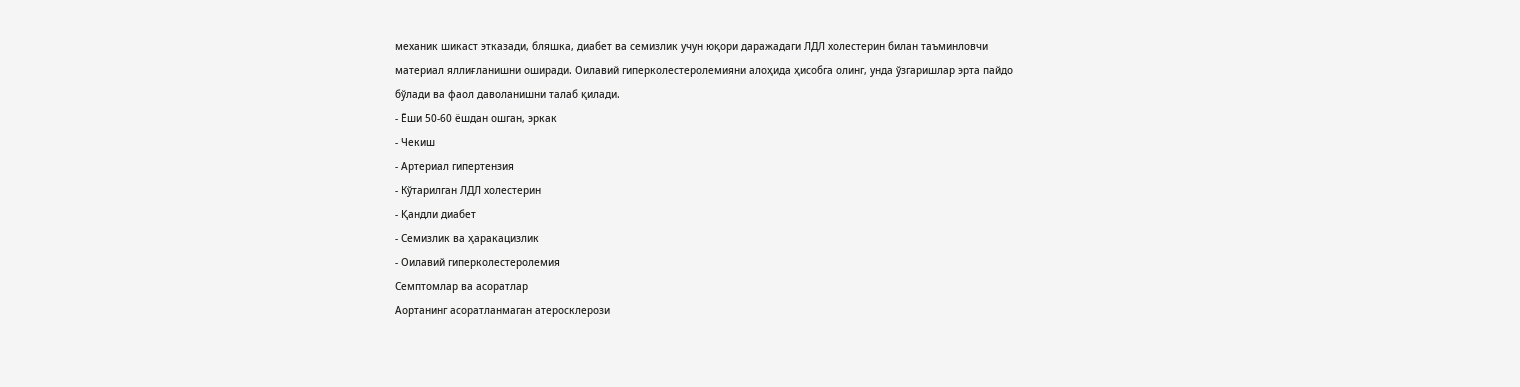механик шикаст этказади, бляшка, диабет ва семизлик учун юқори даражадаги ЛДЛ холестерин билан таъминловчи материал яллиғланишни оширади. Оилавий гиперколестеролемияни алоҳида ҳисобга олинг, унда ўзгаришлар эрта пайдо бўлади ва фаол даволанишни талаб қилади.
- Ёши 50-60 ёшдан ошган, эркак
- Чекиш
- Артериал гипертензия
- Кўтарилган ЛДЛ холестерин
- Қандли диабет
- Семизлик ва ҳаракацизлик
- Оилавий гиперколестеролемия
Семптомлар ва асоратлар
Аортанинг асоратланмаган атеросклерози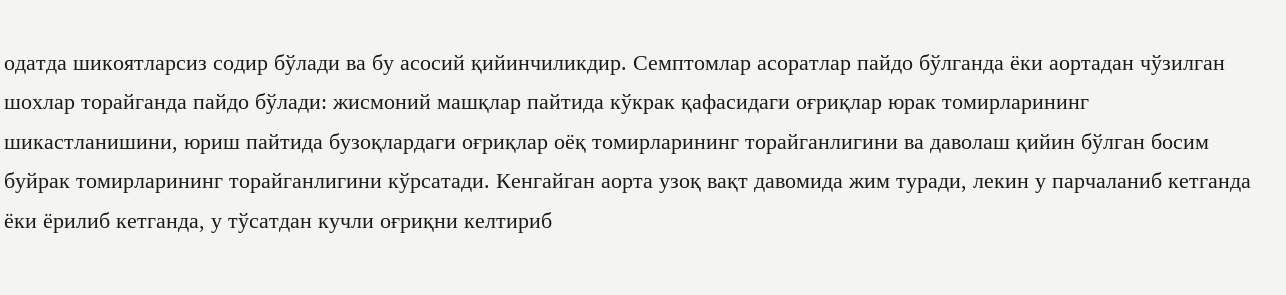одатда шикоятларсиз содир бўлади ва бу асосий қийинчиликдир. Семптомлар асоратлар пайдо бўлганда ёки аортадан чўзилган шохлар торайганда пайдо бўлади: жисмоний машқлар пайтида кўкрак қафасидаги оғриқлар юрак томирларининг шикастланишини, юриш пайтида бузоқлардаги оғриқлар оёқ томирларининг торайганлигини ва даволаш қийин бўлган босим буйрак томирларининг торайганлигини кўрсатади. Кенгайган аорта узоқ вақт давомида жим туради, лекин у парчаланиб кетганда ёки ёрилиб кетганда, у тўсатдан кучли оғриқни келтириб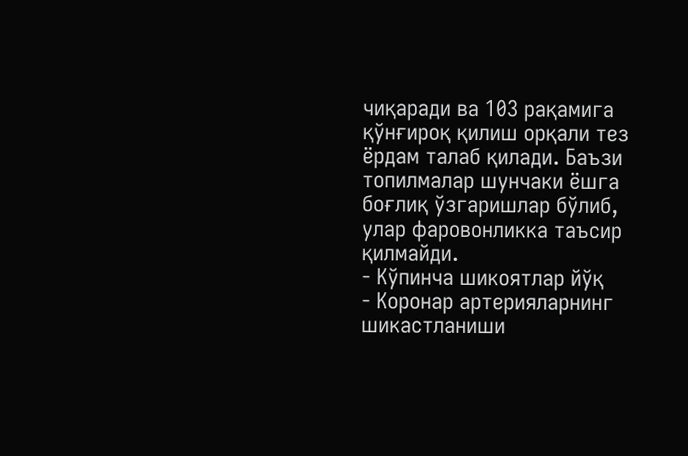чиқаради ва 103 рақамига қўнғироқ қилиш орқали тез ёрдам талаб қилади. Баъзи топилмалар шунчаки ёшга боғлиқ ўзгаришлар бўлиб, улар фаровонликка таъсир қилмайди.
- Кўпинча шикоятлар йўқ
- Коронар артерияларнинг шикастланиши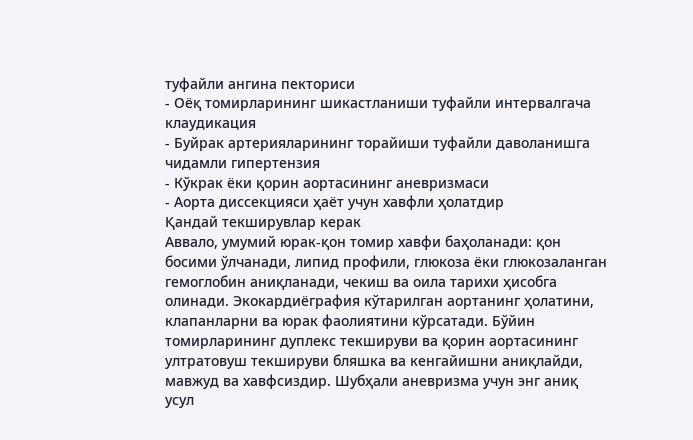туфайли ангина пекториси
- Оёқ томирларининг шикастланиши туфайли интервалгача клаудикация
- Буйрак артерияларининг торайиши туфайли даволанишга чидамли гипертензия
- Кўкрак ёки қорин аортасининг аневризмаси
- Аорта диссекцияси ҳаёт учун хавфли ҳолатдир
Қандай текширувлар керак
Аввало, умумий юрак-қон томир хавфи баҳоланади: қон босими ўлчанади, липид профили, глюкоза ёки глюкозаланган гемоглобин аниқланади, чекиш ва оила тарихи ҳисобга олинади. Экокардиёграфия кўтарилган аортанинг ҳолатини, клапанларни ва юрак фаолиятини кўрсатади. Бўйин томирларининг дуплекс текшируви ва қорин аортасининг ултратовуш текшируви бляшка ва кенгайишни аниқлайди, мавжуд ва хавфсиздир. Шубҳали аневризма учун энг аниқ усул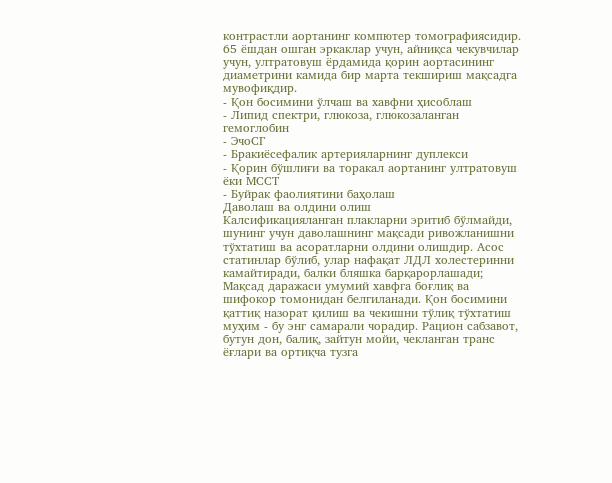контрастли аортанинг компютер томографиясидир. 65 ёшдан ошган эркаклар учун, айниқса чекувчилар учун, ултратовуш ёрдамида қорин аортасининг диаметрини камида бир марта текшириш мақсадга мувофиқдир.
- Қон босимини ўлчаш ва хавфни ҳисоблаш
- Липид спектри, глюкоза, глюкозаланган гемоглобин
- ЭчоСГ
- Бракиёсефалик артерияларнинг дуплекси
- Қорин бўшлиғи ва торакал аортанинг ултратовуш ёки МССТ
- Буйрак фаолиятини баҳолаш
Даволаш ва олдини олиш
Калсификацияланган плакларни эритиб бўлмайди, шунинг учун даволашнинг мақсади ривожланишни тўхтатиш ва асоратларни олдини олишдир. Асос статинлар бўлиб, улар нафақат ЛДЛ холестеринни камайтиради, балки бляшка барқарорлашади; Мақсад даражаси умумий хавфга боғлиқ ва шифокор томонидан белгиланади. Қон босимини қаттиқ назорат қилиш ва чекишни тўлиқ тўхтатиш муҳим - бу энг самарали чорадир. Рацион сабзавот, бутун дон, балиқ, зайтун мойи, чекланган транс ёғлари ва ортиқча тузга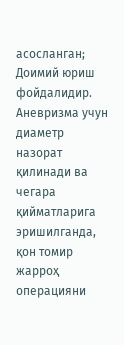асосланган; Доимий юриш фойдалидир. Аневризма учун диаметр назорат қилинади ва чегара қийматларига эришилганда, қон томир жарроҳ операцияни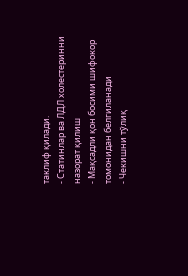таклиф қилади.
- Статинлар ва ЛДЛ холестеринни назорат қилиш
- Мақсадли қон босими шифокор томонидан белгиланади
- Чекишни тўлиқ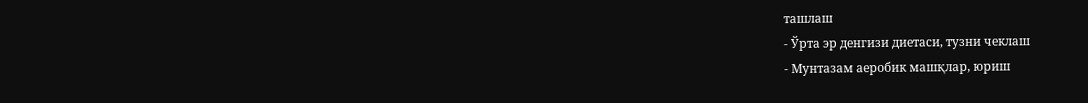ташлаш
- Ўрта эр денгизи диетаси, тузни чеклаш
- Мунтазам аеробик машқлар, юриш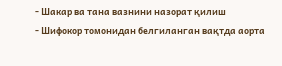- Шакар ва тана вазнини назорат қилиш
- Шифокор томонидан белгиланган вақтда аорта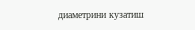диаметрини кузатиш